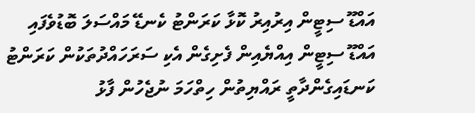އައްޑޫ ސިޓީން އިރުއިރު ކޮޅާ ކަރަންޓު ކެނޑޭ މައްސަލަ ބޮޑުވެފައި
އައްޑޫ ސިޓީން އިއްޔެއިން ފެށިގެން އެކި ސަރަހައްދުތަކުން ކަރަންޓު ކަނޑައިގެންދާތީ ރައްޔިތުން ހިތްހަމަ ނުޖެހުން ފާޅު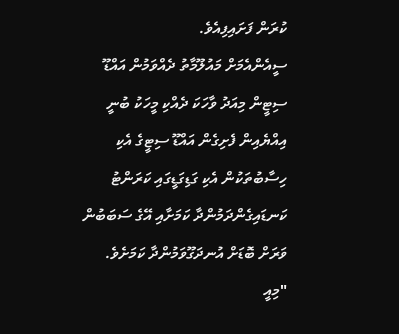ކުރަން ފަށައިފިއެވެ.
ސީއެންއެމަށް މައުލޫމާތު ދެއްވަމުން އައްޑޫ ސިޓީން މިއަދު ވާހަކަ ދެއްކި މީހަކު ބުނީ އިއްޔެއިން ފެށިގެން އައްޑޫ ސިޓީގެ އެކި ހިސާބުތަކުން އެކި ގަޑިގަޑީގައި ކަރަންޓު ކަނޑައިގެންދަމުންދާ ކަމަށާއި އޭގެ ސަބަބުން ވަރަށް ބޮޑަށް އުނދަގޫވަމުންދާ ކަމަށެވެ.
"މިއީ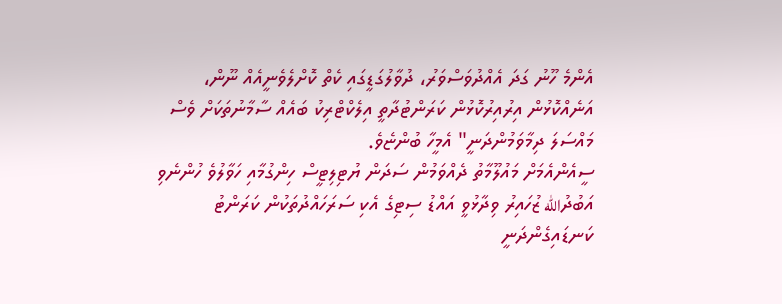އެންމެ ހޫނު ގަދަ އެއްދުވަސްވަރު، ދުވާލުގަޑީގައި ކެތް ކޮށްލެވެނީއެއް ނޫން، އަނެއްކޮޅުން އިރުއިރުކޮޅުން ކަރަންޓުދާތީ އިލެކްޓްރިކު ބައެއް ސާމާނުތަކަށް ވެސް މައްސަލަ ދިމާވަމުންދަނީ" އެމީހާ ބުންޏެވެ.
ސީއެންއެމަށް މައުލޫމާތު ދެއްވަމުން ސަދަން ޔުޓިލިޓީސް ހިންގުމާއި ހަވާލުވެ ހުންނެވި އަބުދުالله ޒުހައިރު ވިދާޅުވީ އައްޑު ސިޓިގެ އެކި ސަރަހައްދުތަކުން ކަރަންޓު ކަނޑައިގެންދަނީ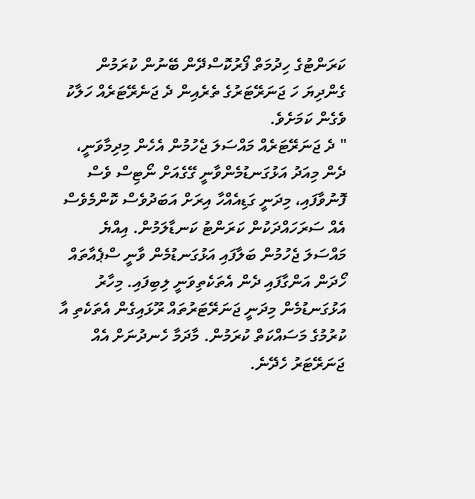ކަރަންޓުގެ ހިދުމަތް ފޯރުކޮސްދޭން ބޭނުން ކުރަމުން ގެންދިޔަ ހަ ޖަނަރޭޓަރުގެ ތެރެއިން ދެ ޖަނެރޭޓަރެއް ހަލާކު ވެގެން ކަމަށެވެ.
" ދެ ޖަނަރޭޓަރެއް މައްސަލަ ޖެހުމުން އެހެން މިދިމާވަނީ، ދެން މިއަދު އަޅުގަނޑުމެންވާނީ ގޭގެއަށް ނޯޓިސް ވެސް ފޮނުވާފައި، މިދަނީ ގަޑިއެއްހާ އިރަށް އަބަދުވެސް ކޮންމެވެސް އެއް ސަރަހައްދަކުން ކަރަންޓު ކަނޑާލަމުން. އިއްޔެ މައްސަލަ ޖެހުމުން ބަލާފައި އަޅުގަނޑުމެން ވާނީ ސްޕެއާތައް ހޯދަން އަންގާފައި ދެން އެތަކެތިވަނީ ލިބިފައި. މިހާރު އަޅުގަނޑުމެން މިދަނީ ޖަނަރޭޓަރުތައް ރޫޅައިގެން އެތަކެތި އާ ކުރުމުގެ މަސައްކަތް ކުރަމުން. މާދަމާ ހެނދުނަށް އެއް ޖަނަރޭޓަރު ހެދޭނެ.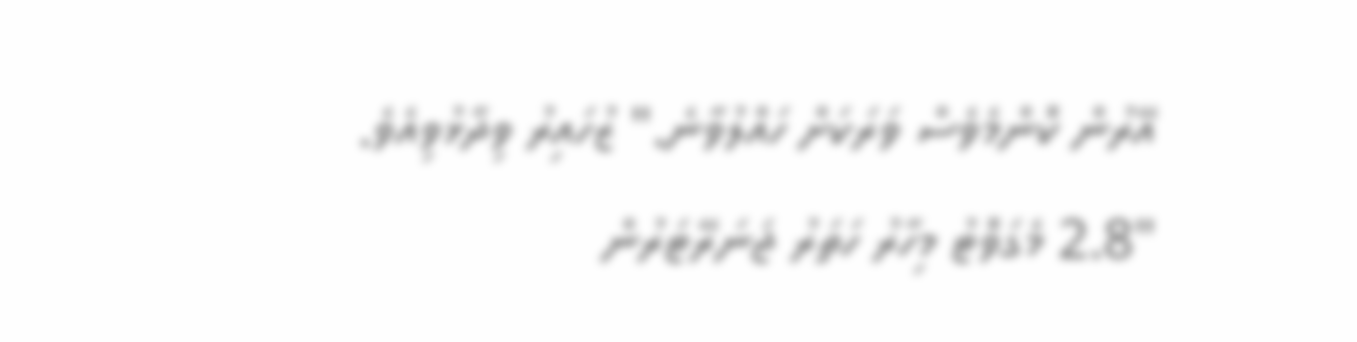އޭރުން ކޮންމެވެސް ވަރަކަށް ހައްލުވާނެ." ޒުހައިރު ވިދާޅުވިއެވެ.
"2.8 މެގަވޮޓު މިހާރު ހަތަރު ޖަނަރޭޓަރުން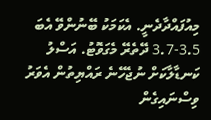މިއުފައްދާދެނީ. އެކަމަކު ބޭނުންވޭ އެބަ 3.5-3.7 ދޭތެރޭ މެގަވޮޓު. އަސްލު ކަނޑާލާކަށް ނުޖެހޭނެ ރައްޔިތުން އެވަރު ވިސްނައިގެން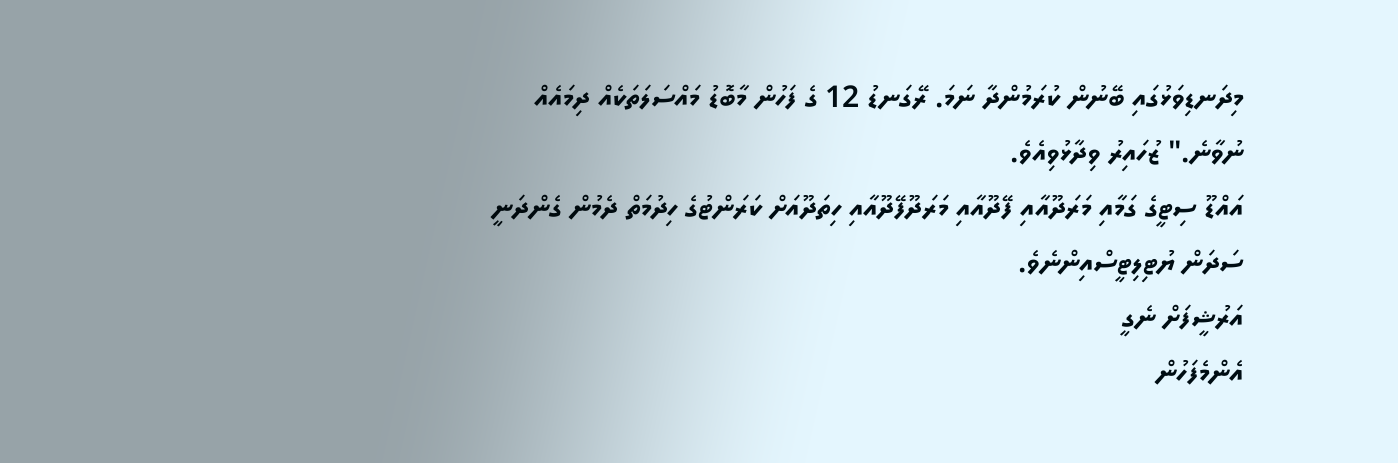މިދަނޑިވަޅުގައި ބޭނުން ކުރަމުންދާ ނަމަ. ރޭގަނޑު 12 ގެ ފަހުން މާބޮޑު މައްސަލަތަކެއް ދިމައެއް ނުވާނެ." ޒުހައިރު ވިދާޅުވިއެވެ.
އައްޑޫ ސިޓީގެ ގަމާއި މަރަދޫއާއި ފޭދޫއާއި މަރަދޫފޭދޫއާއި ހިތަދޫއަށް ކަރަންޓުގެ ހިދުމަތް ދެމުން ގެންދަނީ ސަދަން ޔުޓިލިޓީސްއިންނެވެ.
އަރުޝީފަށް ނެގީ
އެންމެފަހުން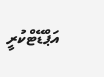އަޕްޑޭޓްކުރީ